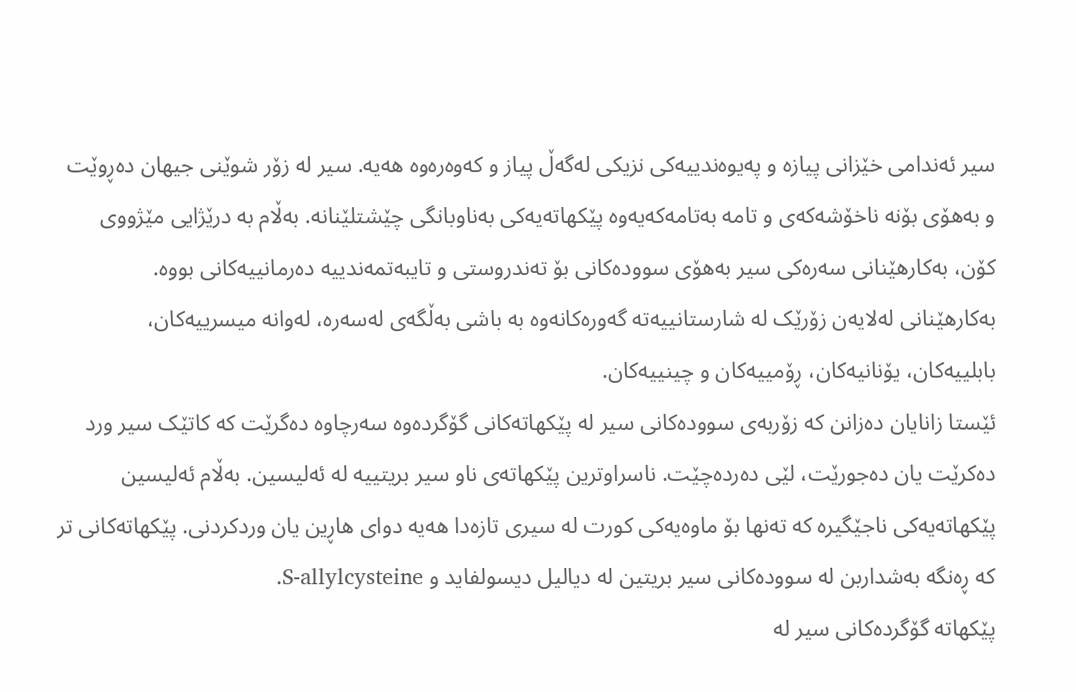سیر ئەندامی خێزانی پیازە و پەیوەندییەکی نزیکی لەگەڵ پیاز و کەوەرەوە هەیە. سیر لە زۆر شوێنی جیهان دەڕوێت و بەهۆی بۆنە ناخۆشەکەی و تامە بەتامەکەیەوە پێکهاتەیەکی بەناوبانگی چێشتلێنانە. بەڵام بە درێژایی مێژووی کۆن، بەکارهێنانی سەرەکی سیر بەهۆی سوودەکانی بۆ تەندروستی و تایبەتمەندییە دەرمانییەکانی بووە. بەکارهێنانی لەلایەن زۆرێک لە شارستانییەتە گەورەکانەوە بە باشی بەڵگەی لەسەرە، لەوانە میسرییەکان، بابلییەکان، یۆنانیەکان، ڕۆمییەکان و چینییەکان.
ئێستا زانایان دەزانن کە زۆربەی سوودەکانی سیر لە پێکهاتەکانی گۆگردەوە سەرچاوە دەگرێت کە کاتێک سیر ورد دەکرێت یان دەجورێت، لێی دەردەچێت. ناسراوترین پێکهاتەی ناو سیر بریتییە لە ئەلیسین. بەڵام ئەلیسین پێکهاتەیەکی ناجێگیرە کە تەنها بۆ ماوەیەکی کورت لە سیری تازەدا هەیە دوای هاڕین یان وردکردنی. پێکهاتەکانی تر کە ڕەنگە بەشداربن لە سوودەکانی سیر بریتین لە دیالیل دیسولفاید و S-allylcysteine.
پێکهاتە گۆگردەکانی سیر لە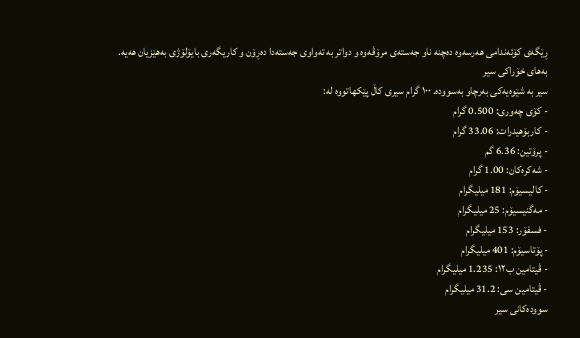ڕێگەی کۆئەندامی هەرسەوە دەچنە ناو جەستەی مرۆڤەوە و دواتر بە تەواوی جەستەدا دەڕۆن و کاریگەری بایۆلۆژی بەهێزیان هەیە.
بەهای خۆراکی سیر
سیر بە شێوەیەکی بەرچاو بەسوودە. ١٠٠ گرام سیری کاڵ پێکهاتووە لە:
- کۆی چەوری: 0.500 گرام
- کاربۆهیدرات: 33.06 گرام
- پرۆتین: 6.36 گم
- شەکرەکان: 1.00 گرام
- کالیسیۆم: 181 میلیگرام
- مەگنیسیۆم: 25 میلیگرام
- فسفۆر: 153 میلیگرام
- پۆتاسیۆم: 401 میلیگرام
- ڤیتامین ب١٢: 1.235 میلیگرام
- ڤیتامین سی: 31.2 میلیگرام
سوودەکانی سیر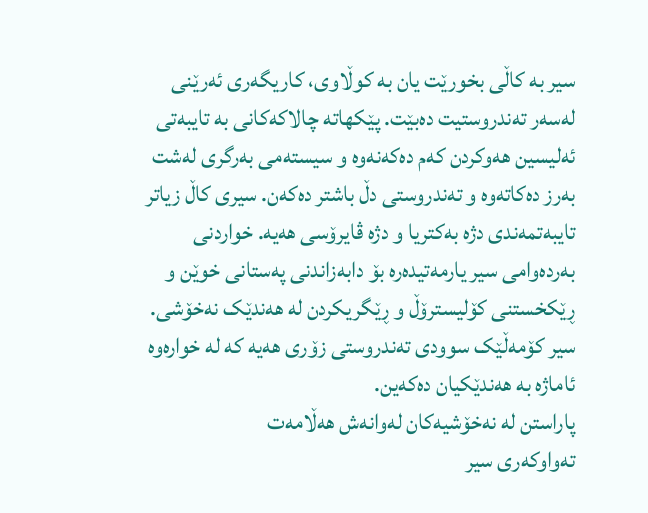سیر بە کاڵی بخورێت یان بە کوڵاوی، کاریگەری ئەرێنی لەسەر تەندروستیت دەبێت. پێکهاتە چالاکەکانی بە تایبەتی ئەلیسین هەوکردن کەم دەکەنەوە و سیستەمی بەرگری لەشت بەرز دەکاتەوە و تەندروستی دڵ باشتر دەکەن. سیری کاڵ زیاتر تایبەتمەندی دژە بەکتریا و دژە ڤایرۆسی هەیە. خواردنی بەردەوامی سیر یارمەتیدەرە بۆ دابەزاندنی پەستانی خوێن و ڕێکخستنی کۆلیسترۆڵ و ڕێگریکردن لە هەندێک نەخۆشی. سیر کۆمەڵێک سوودی تەندروستی زۆری هەیە کە لە خوارەوە ئاماژە بە هەندێکیان دەکەین.
پاراستن لە نەخۆشیەکان لەوانەش هەڵامەت
تەواوکەری سیر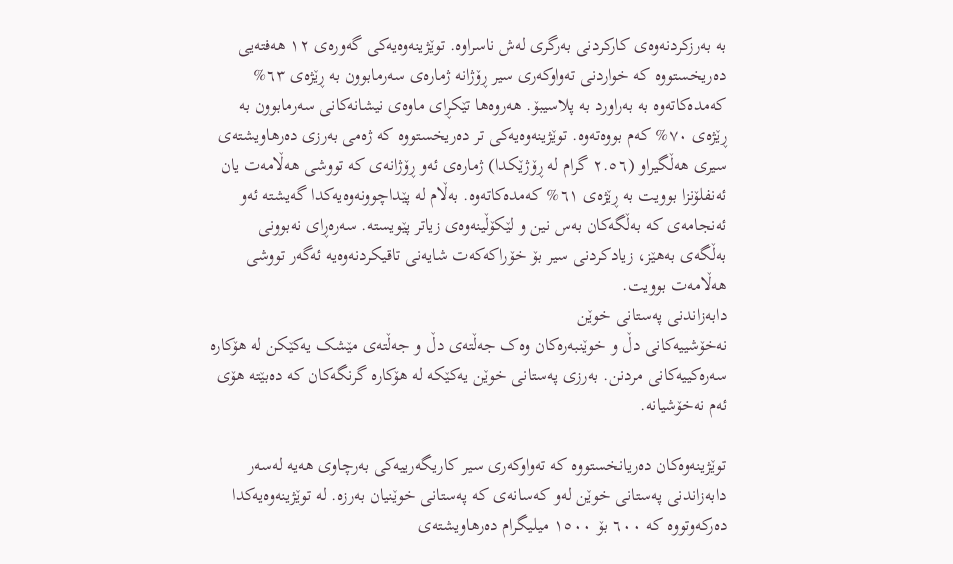بە بەرزکردنەوەی کارکردنی بەرگری لەش ناسراوە. توێژینەوەیەکی گەورەی ١٢ هەفتەیی دەریخستووە کە خواردنی تەواوکەری سیر ڕۆژانە ژمارەی سەرمابوون بە ڕێژەی ٦٣% کەمدەکاتەوە بە بەراورد بە پلاسیبۆ. هەروەها تێکڕای ماوەی نیشانەکانی سەرمابوون بە ڕێژەی ٧٠% کەم بووەتەوە. توێژینەوەیەکی تر دەریخستووە کە ژەمی بەرزی دەرهاویشتەی سیری هەڵگیراو (٢.٥٦ گرام لە ڕۆژێکدا) ژمارەی ئەو ڕۆژانەی کە تووشی هەڵامەت یان ئەنفلۆنزا بوویت بە ڕێژەی ٦١% کەمدەکاتەوە. بەڵام لە پێداچوونەوەیەکدا گەیشتە ئەو ئەنجامەی کە بەڵگەکان بەس نین و لێکۆڵینەوەی زیاتر پێویستە. سەرەڕای نەبوونی بەڵگەی بەهێز، زیادکردنی سیر بۆ خۆراکەکەت شایەنی تاقیکردنەوەیە ئەگەر تووشی هەڵامەت بوویت.
دابەزاندنی پەستانی خوێن
نەخۆشییەکانی دڵ و خوێنبەرەکان وەک جەڵتەی دڵ و جەڵتەی مێشک یەکێکن لە هۆکارە سەرەکییەکانی مردنن. بەرزی پەستانی خوێن یەکێکە لە هۆکارە گرنگەکان کە دەبێتە هۆی ئەم نەخۆشیانە.

توێژینەوەکان دەریانخستووە کە تەواوکەری سیر کاریگەرییەکی بەرچاوی هەیە لەسەر دابەزاندنی پەستانی خوێن لەو کەسانەی کە پەستانی خوێنیان بەرزە. لە توێژینەوەیەکدا دەرکەوتووە کە ٦٠٠ بۆ ١٥٠٠ میلیگرام دەرهاویشتەی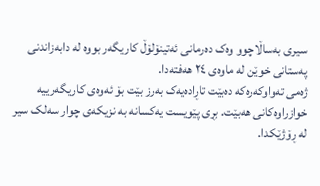سیری بەساڵاچوو وەک دەرمانی ئەتینۆلۆڵ کاریگەر بووە لە دابەزاندنی پەستانی خوێن لە ماوەی ٢٤ هەفتەدا.
ژەمی تەواوکەرەکە دەبێت تاڕادەیەک بەرز بێت بۆ ئەوەی کاریگەرییە خوازراوەکانی هەبێت. بڕی پێویست یەکسانە بە نزیکەی چوار سەلک سیر لە ڕۆژێکدا.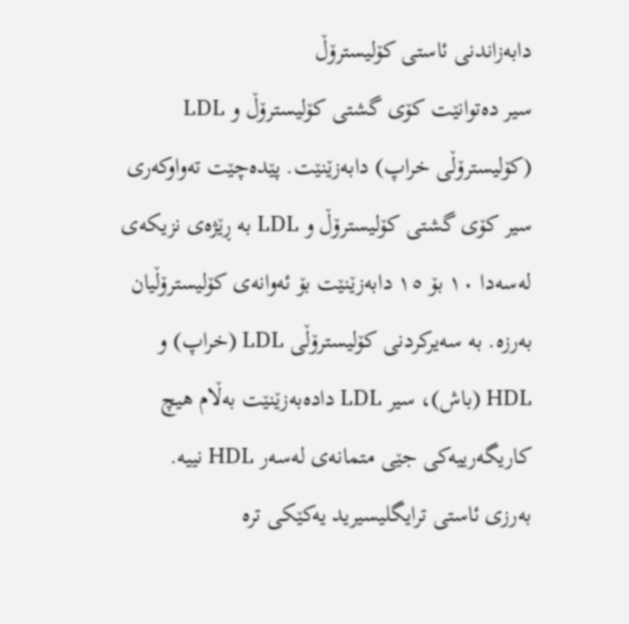دابەزاندنی ئاستی کۆلیسترۆڵ
سیر دەتوانێت کۆی گشتی کۆلیسترۆڵ و LDL (کۆلیسترۆڵی خراپ) دابەزێنێت. پێدەچێت تەواوکەری سیر کۆی گشتی کۆلیسترۆڵ و LDL بە ڕێژەی نزیکەی لەسەدا ١٠ بۆ ١٥ دابەزێنێت بۆ ئەوانەی کۆلیسترۆڵیان بەرزە. بە سەیرکردنی کۆلیسترۆڵی LDL (خراپ) و HDL (باش)، سیر LDL دادەبەزێنێت بەڵام هیچ کاریگەرییەکی جێی متمانەی لەسەر HDL نییە. بەرزی ئاستی ترایگلیسیرید یەکێکی ترە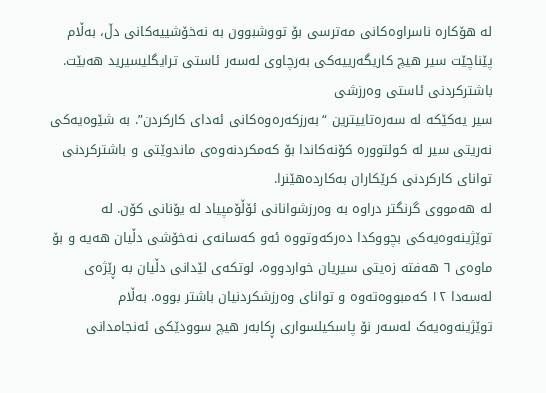لە هۆکارە ناسراوەکانی مەترسی بۆ تووشبوون بە نەخۆشییەکانی دڵ، بەڵام پێناچێت سیر هیچ کاریگەرییەکی بەرچاوی لەسەر ئاستی ترایگلیسیرید هەبێت.
باشترکردنی ئاستی وەرزشی
سیر یەکێکە لە سەرەتاییترین “بەرزکەرەوەکانی ئەدای کارکردن”. بە شێوەیەکی نەریتی سیر لە کولتوورە کۆنەکاندا بۆ کەمکردنەوەی ماندوێتی و باشترکردنی توانای کارکردنی کرێکاران بەکاردەهێنرا.
لە هەمووی گرنگتر دراوە بە وەرزشوانانی ئۆڵۆمپیاد لە یۆنانی کۆن. لە توێژینەوەیەکی بچووکدا دەرکەوتووە ئەو کەسانەی نەخۆشی دڵیان هەیە و بۆ ماوەی ٦ هەفتە زەیتی سیریان خواردووە، لوتکەی لێدانی دڵیان بە ڕێژەی لەسەدا ١٢ کەمبووەتەوە و توانای وەرزشکردنیان باشتر بووە. بەڵام توێژینەوەیەک لەسەر نۆ پاسکیلسواری ڕکابەر هیچ سوودێکی ئەنجامدانی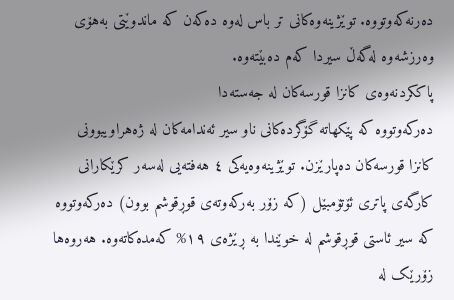دەرنەکەوتووە. توێژینەوەکانی تر باس لەوە دەکەن کە ماندوێتی بەهۆی وەرزشەوە لەگەڵ سیردا کەم دەبێتەوە.
پاککردنەوەی کانزا قورسەکان لە جەستەدا
دەرکەوتووە کە پێکهاتە گۆگردەکانی ناو سیر ئەندامەکان لە ژەهراویبوونی کانزا قورسەکان دەپارێزن. توێژینەوەیەکی ٤ هەفتەیی لەسەر کرێکارانی کارگەی پاتری ئۆتۆمبێل (کە زۆر بەرکەوتەی قوڕقوشم بوون) دەرکەوتووە کە سیر ئاستی قوڕقوشم لە خوێندا بە ڕێژەی ١٩% کەمدەکاتەوە. هەروەها زۆرێک لە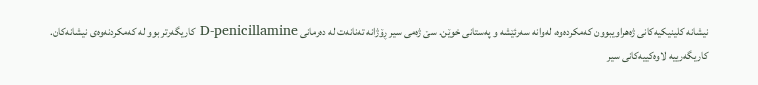نیشانە کلینیکیەکانی ژەهراویبوون کەمکردەوە، لەوانە سەرئێشە و پەستانی خوێن. سێ ژەمی سیر ڕۆژانە تەنانەت لە دەرمانی D-penicillamine کاریگەرتر بوو لە کەمکردنەوەی نیشانەکان.
کاریگەرییە لاوەکییەکانی سیر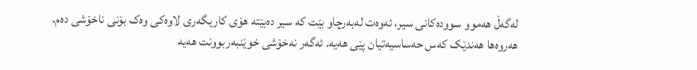لەگەڵ هەموو سوودەکانی سیر، ئەوەت لەبەرچاو بێت کە سیر دەبێتە هۆی کاریگەری لاوەکی وەک بۆنی ناخۆشی دەم. هەروەها هەندێک کەس حەساسیەتیان پێی هەیە. ئەگەر نەخۆشی خوێنبەربوونت هەیە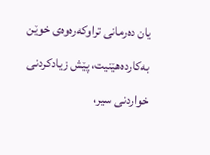یان دەرمانی تراوکەرەوەی خوێن بەکاردەهێنیت، پێش زیادکردنی خواردنی سیر،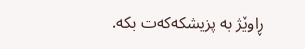ڕاوێژ بە پزیشکەکەت بکە.